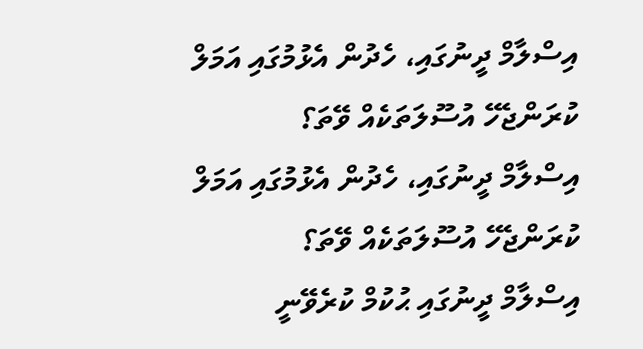އިސްލާމް ދީނުގައި، ހެދުން އެޅުމުގައި އަމަލް ކުރަންޖެހޭ އުސޫލަތަކެއް ވޭތަ؟
އިސްލާމް ދީނުގައި، ހެދުން އެޅުމުގައި އަމަލް ކުރަންޖެހޭ އުސޫލަތަކެއް ވޭތަ؟
އިސްލާމް ދީނުގައި ޙުކުމް ކުރެވޭނީ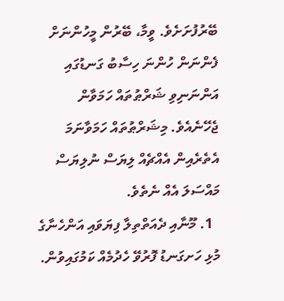ބޭރުފުށަށެވެ. ވީމާ، ބޭރުން މީހުންނަށް ފެންނަން ހުންނަ ހިސާބު ގަނޑުގައި އަންނަނިވި ޝަރްޠުތައް ހަމަވާން ޖެހޭނެއެވެ. މިޝަރްޠުތައް ހަމަވާނަމަ އެތެރެއިން އެއްޗެއް ލިޔަސް ނުލިޔަސް މައްސަލަ އެއް ނެތެވެ.
  1. މޫނާއި ދެއަތްތިލާ ފިޔަވައި އަންހެނާގެ މުޅި ހަށގަނޑު ފޮރުވޭ ހެދުމެއް ކަމުގައިވުން.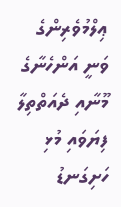ޢިލްމުވެރިންގެ ވަނީ އަންހެނާގެ މޫނާއި ދެއަތްތިލާ ފިޔަވައި މުޅި ހަށިގަނޑު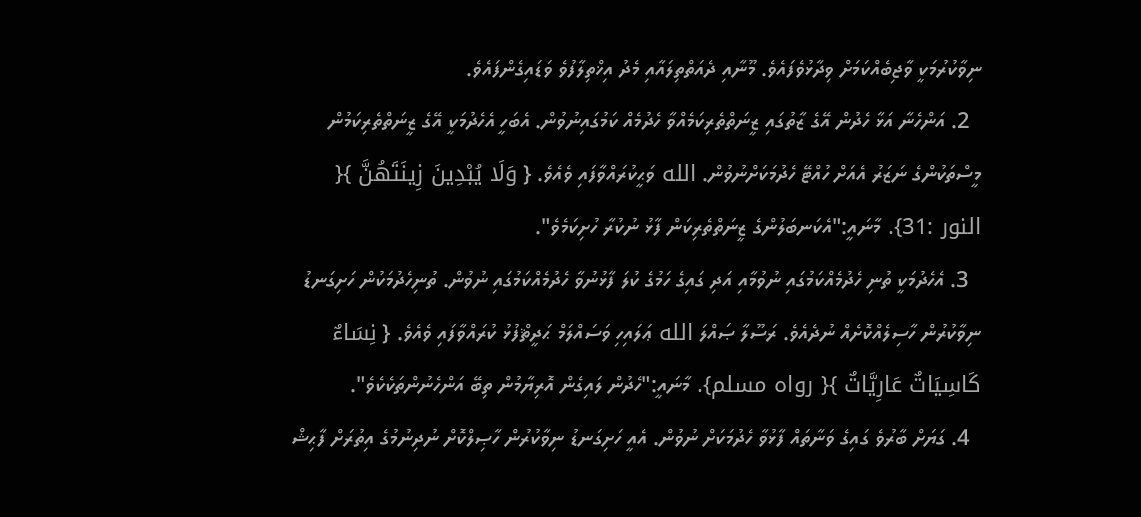ނިވާކުރުމަކީ ވާޖިބެއްކަމަށް ވިދާޅުވެފައެވެ. މޫނާއި ދެއަތްތިލައާއި މެދު އިޚްތިލާފުވެ ވަޑައިގެންފައެވެ.
  2. އަންހެނާ އަޅާ ހެދުން އޭގެ ޒާތުގައި ޒީނަތްތެރިކަމެއްވާ ހެދުމެއް ކަމުގައިނުވުން. އެބަހީ އެހެދުމަކީ އޭގެ ޒީނަތްތެރިކަމުން މީސްތަކުންގެ ނަޒަރު އެއަށް ހުއްޓޭ ހެދުމަކަށްނުވުން. الله ވަޙީކުރައްވާފައި ވެއެވެ. { وَلَا يُبْدِينَ زِينَتَهُنَّ }{ النور :31}. މާނައީ:"އެކަނބަލުންގެ ޒީނަތްތެރިކަން ފާޅު ނުކުރާ ހުށިކަމެވެ".
  3. އެހެދުމަކީ ތުނި ހެދުމެއްކަމުގައި ނުވުމާއި އަދި ގައިގެ ހަމުގެ ކުލަ ފާޅުނުވާ ހެދުމެއްކަމުގައި ނުވުން. ތުނިހެދުމަކުން ހަށިގަނޑު ނިވާކުރުން ހާސިލެއްކޮށެއް ނުދެއެވެ. ރަސޫލާ ޞައްލަ الله ޢަލައިހި ވަސައްލަމް ޙަދީޘްފުޅު ކުރައްވާފައި ވެއެވެ. { نِسَاءٌ كَاسِيَاتٌ عَارِيَّاتٌ }{ رواه مسلم}. މާނައީ:"ހެދުން ލައިގެން އޮރިޔާމުން ތިބޭ އަންހެނުންތަކެކެވެ".
  4. ގަޔަށް ބާރުވެ ގައިގެ ވަނާތައް ފާޅުވާ ހެދުމަކަށް ނުވުން. އެއީ ހަށިގަނޑު ނިވާކުރުން ހާޞިލްކޮށް ނުދިނުމުގެ އިތުރަށް ފާޙިޝް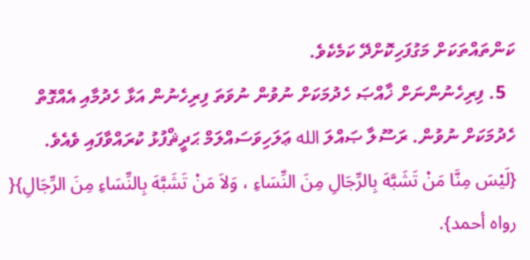ކަންތައްތަކަށް މަގުފަހިކޮށްދޭ ކަމެކެވެ.
  5. ފިރިހެނުންނަށް ޚާއްޞަ ހެދުމަކަށް ނުވުން ނުވަތަ ފިރިހެނުން އަޅާ ހެދުމާއި އެއްގޮތް ހެދުމަކަށް ނުވުން. ރަސޫލާ ޞައްލަ الله ޢަލަހިވަސައްލަމް ޙަދީޘްފުޅު ކުރައްވާފައި ވެއެވެ. {لَيْسَ مِنَّا مَنْ تَشَبَّهَ بِالرِّجَالِ مِنَ النِّسَاءِ ، وَلاَ مَنْ تَشَبَّهَ بِالنِّسَاءِ مِنَ الرِّجَالِ}{ رواه أحمد}.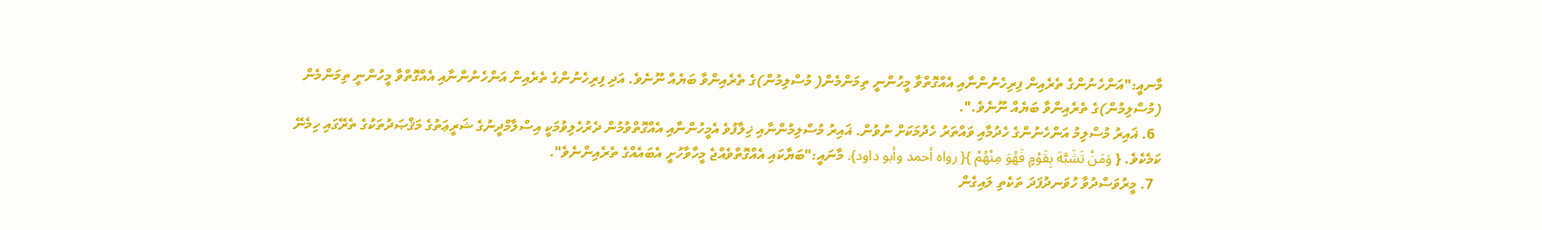މާނއީ:"އަންހެނުންގެ ތެރެއިން ފިރިހެނުންނާއި އެއްގޮތްވާ މީހުންނީ ތިމަންމެން( މުސްލިމުން)ގެ ތެރެއިންވާ ބަޔެއް ނޫނެވެ. އަދި ފިރިހެނުންގެ ތެރެއިން އަންހެނުންނާއި އެއްގޮތްވާ މީހުންނީ ތިމަންމެން (މުސްލިމުން)ގެ ތެރެއިންވާ ބަޔެއް ނޫނެވެ.".
  6. ޣައިރު މުސްލިމު އަންހެނުންގެ ހެދުމާއި ވައްތަރު ހެދުމަކަށް ނުވުން. ޣައިރު މުސްލިމުންނާއި ޚިލާފުވެ އެމީހުންނާއި އެއްގޮތްވުމުން ދެރުހެލިވުމަކީ އިސްލާމްދީނުގެ ޝަރީޢަތުގެ މަޤްޞަދުތަކުގެ ތެރޭގައި ހިމެނޭ ކަމެކެވެ. { وَمَنْ تَشَبَّهَ بِقَوْمٍ فَهُوَ مِنْهُمْ }{ رواه أحمد وأبو داود}. މާނައީ:"ބަޔާކައި އެއްގޮތްވެއްޖެ މީހާވާހުށީ އެބައެއްގެ ތެރެއިންނެވެ".
  7. މީރުވަސްދުވާ ހުވަނދުފަދަ ތަކެތި ލައިގެން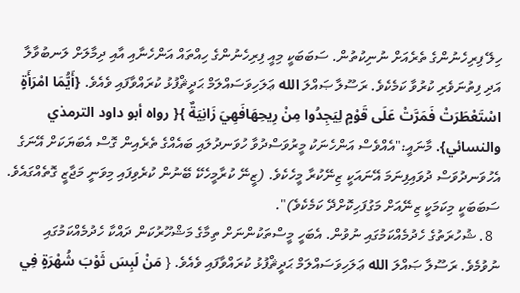ހިލޭ ފިރިހެނުންގެ ތެރެއަށް ނުނިކުތުން. ސަބަބަކީ މިއީ ފިރިހެނުންގެ ހިއްތައް އަންހެނާއި އާއި ދިމާލަށް ލަނބުވާލާ އަދި ފިތުނަވެރި ކުރުވާ ކަމެކެވެ. ރަސޫލާ ޞައްލަ الله ޢަލަހިވަސައްލަމް ޙަދީޘްފުޅު ކުރައްވާފައި ވެއެވެ. {أَيُّمَا امْرَأَةٍ اسْتَعْطَرَتْ فَمَرَّتْ عَلَى قَوْمٍ لِيَجِدُوا مِنْ رِيحِهَافَهِيَ زَانِيَةٌ }{ رواه أبو داود الترمذي والنسائي}. މާނައީ:"އެއްވެސް އަންހެނަކު މީރުވަސްދުވާ ހުވަނދުލައި ބައެއްގެ ތެރެއިން ގޮސް އެބަޔަކަށް އޭނަގެ އެހުވަނދުވަސް ދުވައިފިނަމަ އޭނައަކީ ޒިނޭކުރާ މީހެކެވެ. (ޒީނޭ ކުރާމީހެކޭ ބޭނުން ކުރެވިފައި މިވަނީ މަޖާޒީ ގޮތެއްގައެވެ. ސަބަބަކީ މިކަމަކީ ޒިނޭއަށް މަގުފަހިކޮށްދޭ ކަމެކެވެ)".
  8. ޝުހުރަތުގެ ހެދުމެއްކަމުގައި ނުވުން. އެބަހީ މީސްތަކުންނަށް ތިމާގެ މަޝްހޫރުކަން ދައްކާ ހެދުމެއްކަމުގައި ނުވުމެވެ. ރަސޫލާ ޞައްލަ الله ޢަލަހިވަސައްލަމް ޙަދީޘްފުޅު ކުރައްވާފައި ވެއެވެ. { مَنْ لَبِسَ ثَوْبَ شُهْرَةٍ فِي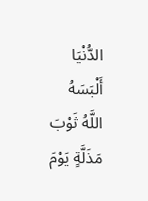الدُّنْيَا أَلْبَسَهُ اللَّهُ ثَوْبَ مَذَلَّةٍ يَوْمَ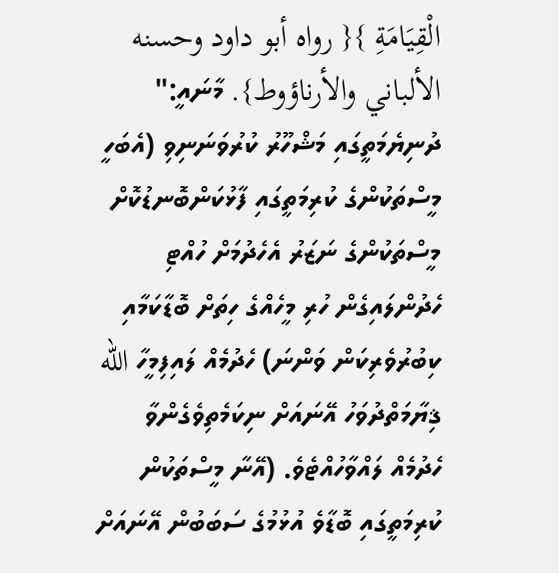الْقِيَامَةِ }{ رواه أبو داود وحسنه الألباني والأرناؤوط}. މާނައީ:" ދުނިޔެމަތީގައި މަޝްހޫރު ކުރުވަނަނިވި (އެބަހީ މީސްތަކުންގެ ކުރިމަތީގައި ފާޅުކަންބޮނޑުކޮށް މީސްތަކުންގެ ނަޒަރު އެހެދުމަށް ހުއްޓި ހެދުންލައިގެން ހުރި މީހެއްގެ ހިތަށް ބޮޑާކަމާއި ކިބުރުވެރިކަން ވަންނަ) ހެދުމެއް ލައިފިމީހާ الله ޤިޔާމަތްދުވަހު އޭނައަށް ނިކަމެތިވެގެންވާ ހެދުމެއް ލައްވާހުއްޓެވެ. (އޭނާ މީސްތަކުން ކުރިމަތީގައި ބޮޑާވެ އުޅުމުގެ ސަބަބުން އޭނައަށް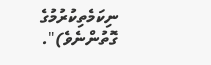ނިކަމެތިކުރުމުގެ ގޮތުންނެވެ)".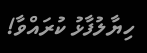ހިޔާލުފާޅު ކުރައްވާ!